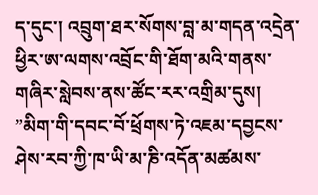ད་དུང་། འབྲུག་ཐར་སོགས་བླ་མ་གདན་འདྲེན་ཕྱིར་ཨ་ལགས་འབྲོང་གི་ཐོག་མའི་གནས་གཞིར་སླེབས་ནས་ཚོང་རར་འགྲིམ་དུས། ”མིག་གི་དབང་བོ་ཕྲོགས་ཏེ་འཇམ་དབྱངས་ཤེས་རབ་ཀྱི་ཁ་ཡི་མ་ཎི་འདོན་མཚམས་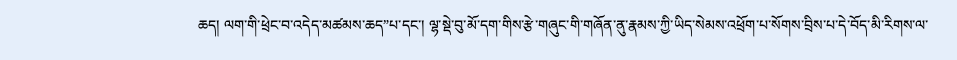ཆད། ལག་གི་ཕྲེང་བ་འདེད་མཚམས་ཆད”པ་དང་། ལྷ་སྡེ་བུ་མོ་དག་གིས་རྩེ་གཞུང་གི་གཞོན་ནུ་རྣམས་ཀྱི་ཡིད་སེམས་འཕྲོག་པ་སོགས་བྲིས་པ་དེ་བོད་མི་རིགས་ལ་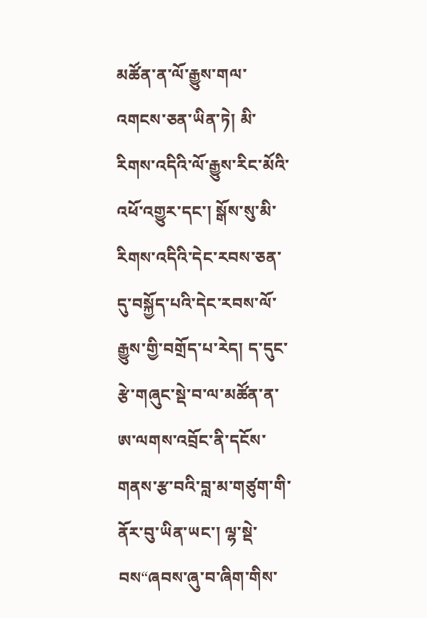མཚོན་ན་ལོ་རྒྱུས་གལ་འགངས་ཅན་ཡིན་ཏེ། མི་རིགས་འདིའི་ལོ་རྒྱུས་རིང་མོའི་འཕོ་འགྱུར་དང་། སྒོས་སུ་མི་རིགས་འདིའི་དེང་རབས་ཅན་དུ་བསྐྱོད་པའི་དེང་རབས་ལོ་རྒྱུས་གྱི་བགྲོད་པ་རེད། ད་དུང་རྩེ་གཞུང་སྡེ་བ་ལ་མཚོན་ན་ཨ་ལགས་འབྲོང་ནི་དངོས་གནས་རྩ་བའི་བླ་མ་གཙུག་གི་ནོར་བུ་ཡིན་ཡང་། ལྷ་སྡེ་བས“ཞབས་ཞུ་བ་ཞིག་གིས་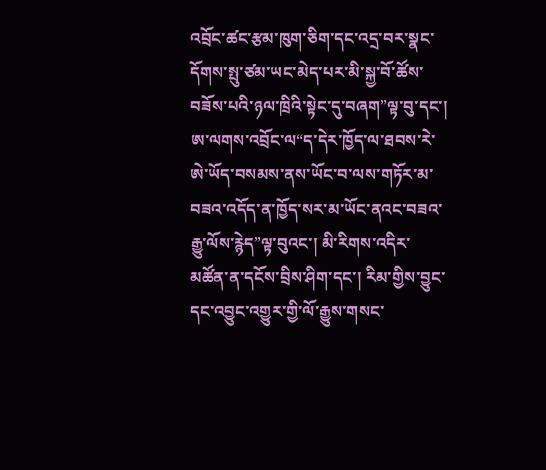འབྲོང་ཚང་རྩམ་ཁུག་ཅིག་དང་འདྲ་བར་སྣང་དོགས་སྤུ་ཙམ་ཡང་མེད་པར་མི་སྐྱ་བོ་ཚོས་བཟོས་པའི་ཉལ་ཁྲིའི་སྟེང་དུ་བཞག”ལྟ་བུ་དང་། ཨ་ལགས་འབྲོང་ལ“ད་དེར་ཁྱོད་ལ་ཐབས་རེ་ཨེ་ཡོད་བསམས་ནས་ཡོང་བ་ལས་གཏོར་མ་བཟའ་འདོད་ན་ཁྱོད་སར་མ་ཡོང་ནའང་བཟའ་རྒྱུ་ལོས་རྙེད”ལྟ་བུའང་། མི་རིགས་འདིར་མཚོན་ན་དངོས་བྲིས་ཤིག་དང་། རིམ་གྱིས་བྱུང་དང་འབྱུང་འགྱུར་གྱི་ལོ་རྒྱུས་གསང་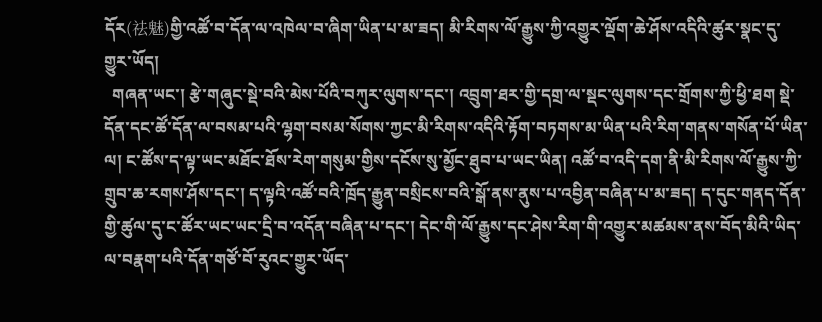དོར(祛魅)གྱི་འཚོ་བ་དོན་ལ་འཁེལ་བ་ཞིག་ཡིན་པ་མ་ཟད། མི་རིགས་ལོ་རྒྱུས་ཀྱི་འགྱུར་ལྡོག་ཆེ་ཤོས་འདིའི་ཚུར་སྣང་དུ་གྱུར་ཡོད།
  གཞན་ཡང་། རྩེ་གཞུང་སྡེ་བའི་མེས་པོའི་བཀུར་ལུགས་དང་། འབྲུག་ཐར་གྱི་དགྲ་ལ་སྡང་ལུགས་དང་གྲོགས་ཀྱི་ཕྱི་ཐག སྡེ་དོན་དང་ཚོ་དོན་ལ་བསམ་པའི་ལྷག་བསམ་སོགས་ཀྱང་མི་རིགས་འདིའི་རྟོག་བཏགས་མ་ཡིན་པའི་རིག་གནས་གསོན་པོ་ཡིན་ལ། ང་ཚོས་ད་ལྟ་ཡང་མཐོང་ཐོས་རེག་གསུམ་གྱིས་དངོས་སུ་མྱོང་ཐུབ་པ་ཡང་ཡིན། འཚོ་བ་འདི་དག་ནི་མི་རིགས་ལོ་རྒྱུས་ཀྱི་གྲུབ་ཆ་རགས་ཤོས་དང་། ད་ལྟའི་འཚོ་བའི་ཁྲོད་རྒྱུན་བསྲིངས་བའི་སྒོ་ནས་ནུས་པ་འབྱིན་བཞིན་པ་མ་ཟད། ད་དུང་གནད་དོན་གྱི་ཚུལ་དུ་ང་ཚོར་ཡང་ཡང་དྲི་བ་འདོན་བཞིན་པ་དང་། དེང་གི་ལོ་རྒྱུས་དང་ཤེས་རིག་གི་འགྱུར་མཚམས་ནས་བོད་མིའི་ཡིད་ལ་བརྣག་པའི་དོན་གཙོ་བོ་རུའང་གྱུར་ཡོད་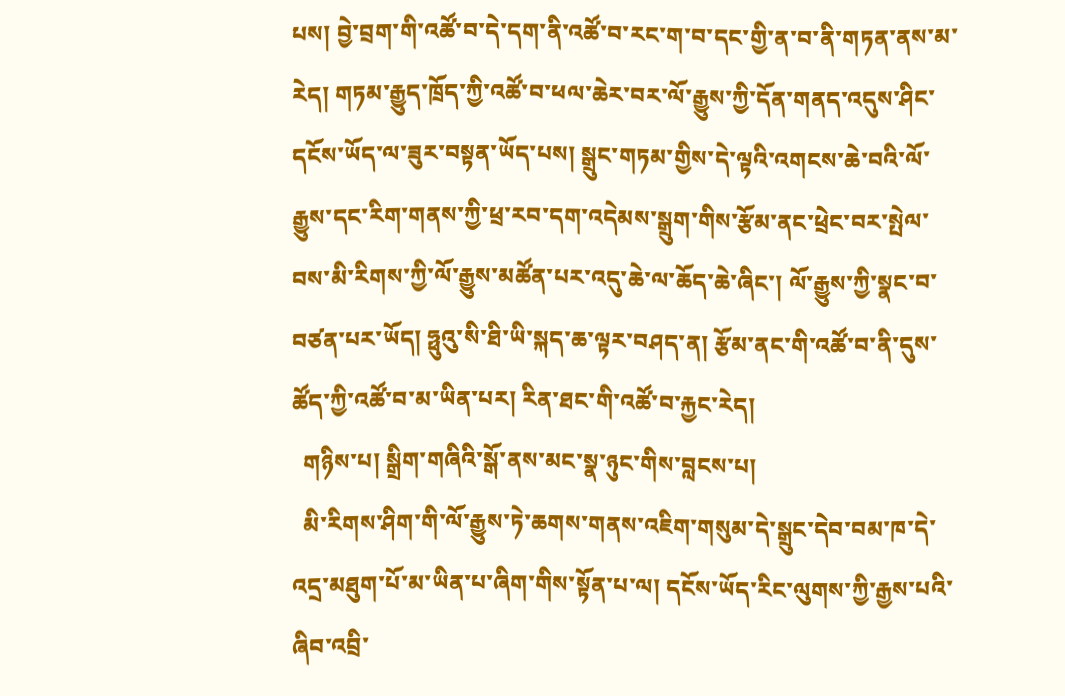པས། བྱེ་བྲག་གི་འཚོ་བ་དེ་དག་ནི་འཚོ་བ་རང་ག་བ་དང་གྱི་ན་བ་ནི་གཏན་ནས་མ་རེད། གཏམ་རྒྱུད་ཁྲོད་ཀྱི་འཚོ་བ་ཕལ་ཆེར་བར་ལོ་རྒྱུས་ཀྱི་དོན་གནད་འདུས་ཤིང་དངོས་ཡོད་ལ་ཟུར་བསྟན་ཡོད་པས། སྒྲུང་གཏམ་གྱིས་དེ་ལྟའི་འགངས་ཆེ་བའི་ལོ་རྒྱུས་དང་རིག་གནས་ཀྱི་ཕྲ་རབ་དག་འདེམས་སྒྲུག་གིས་རྩོམ་ནང་ཕྲེང་བར་སྤེལ་བས་མི་རིགས་ཀྱི་ལོ་རྒྱུས་མཚོན་པར་འདུ་ཆེ་ལ་ཆོད་ཆེ་ཞིང་། ལོ་རྒྱུས་ཀྱི་སྣང་བ་བཙན་པར་ཡོད། ཧྥུའུ་སི་ཐི་ཡི་སྐད་ཆ་ལྟར་བཤད་ན། རྩོམ་ནང་གི་འཚོ་བ་ནི་དུས་ཚོད་ཀྱི་འཚོ་བ་མ་ཡིན་པར། རིན་ཐང་གི་འཚོ་བ་རྐྱང་རེད།
  གཉིས་པ། སྒྲིག་གཞིའི་སྒོ་ནས་མང་སྣ་ཉུང་གིས་བླངས་པ།
  མི་རིགས་ཤིག་གི་ལོ་རྒྱུས་ཏེ་ཆགས་གནས་འཇིག་གསུམ་དེ་སྒྲུང་དེབ་བམ་ཁ་དེ་འདྲ་མཐུག་པོ་མ་ཡིན་པ་ཞིག་གིས་སྟོན་པ་ལ། དངོས་ཡོད་རིང་ལུགས་ཀྱི་རྒྱས་པའི་ཞིབ་འབྲི་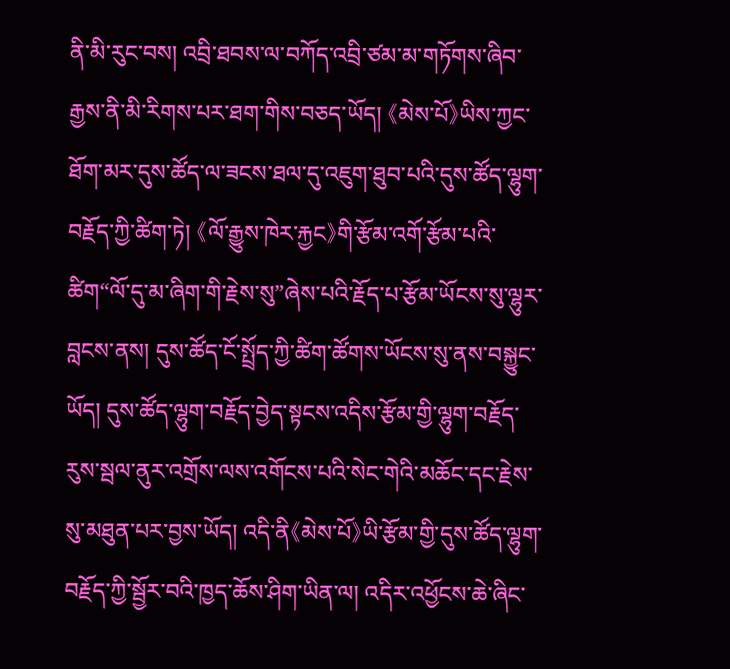ནི་མི་རུང་བས། འབྲི་ཐབས་ལ་བཀོད་འབྲི་ཙམ་མ་གཏོགས་ཞིབ་རྒྱས་ནི་མི་རིགས་པར་ཐག་གིས་བཅད་ཡོད། 《མེས་པོ》ཡིས་ཀྱང་ཐོག་མར་དུས་ཚོད་ལ་ཟངས་ཐལ་དུ་འཇུག་ཐུབ་པའི་དུས་ཚོད་ལྷུག་བརྗོད་ཀྱི་ཚིག་ཏེ། 《ལོ་རྒྱུས་ཁེར་རྐྱང》གི་རྩོམ་འགོ་རྩོམ་པའི་ཚིག“ལོ་དུ་མ་ཞིག་གི་རྗེས་སུ”ཞེས་པའི་རྗོད་པ་རྩོམ་ཡོངས་སུ་ལྷུར་བླངས་ནས། དུས་ཚོད་ངོ་སྤྲོད་ཀྱི་ཚིག་ཚོགས་ཡོངས་སུ་ནས་བསྐྱུང་ཡོད། དུས་ཚོད་ལྷུག་བརྗོད་བྱེད་སྟངས་འདིས་རྩོམ་གྱི་ལྷུག་བརྗོད་རུས་སྦལ་ནུར་འགྲོས་ལས་འགོངས་པའི་སེང་གེའི་མཆོང་དང་རྗེས་སུ་མཐུན་པར་བྱས་ཡོད། འདི་ནི《མེས་པོ》ཡི་རྩོམ་གྱི་དུས་ཚོད་ལྷུག་བརྗོད་ཀྱི་སྦྱོར་བའི་ཁྱད་ཆོས་ཤིག་ཡིན་ལ། འདིར་འཕྱོངས་ཆེ་ཞིང་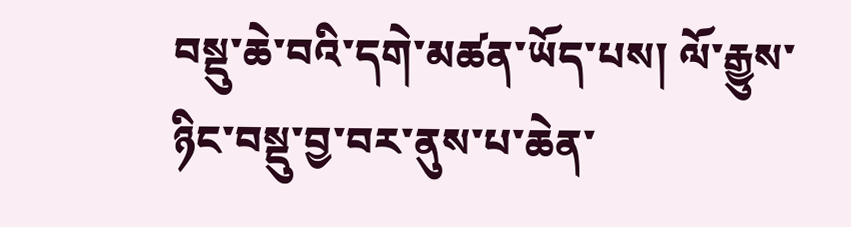བསྡུ་ཆེ་བའི་དགེ་མཚན་ཡོད་པས། ལོ་རྒྱུས་ཉིང་བསྡུ་བྱ་བར་ནུས་པ་ཆེན་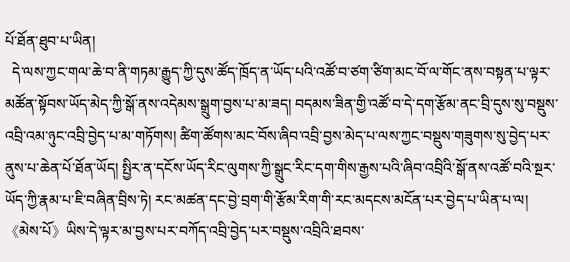པོ་ཐོན་ཐུབ་པ་ཡིན།
  དེ་ལས་ཀྱང་གལ་ཆེ་བ་ནི་གཏམ་རྒྱུད་ཀྱི་དུས་ཚོད་ཁྲོད་ན་ཡོད་པའི་འཚོ་བ་ཙག་ཙིག་མང་བོ་ལ་གོང་ནས་བསྟན་པ་ལྟར་མཚོན་སྟོབས་ཡོད་མེད་ཀྱི་སྒོ་ནས་འདེམས་སྒྲུག་བྱས་པ་མ་ཟད། བདམས་ཟིན་གྱི་འཚོ་བ་དེ་དག་རྩོམ་ནང་བྲི་དུས་སུ་བསྡུས་འབྲི་འམ་ཉུང་འབྲི་བྱེད་པ་མ་གཏོགས། ཚིག་ཚོགས་མང་བོས་ཞིབ་འབྲི་བྱས་མེད་པ་ལས་ཀྱང་བསྡུས་གཟུགས་སུ་བྱེད་པར་ནུས་པ་ཆེན་པོ་ཐོན་ཡོད། སྤྱིར་ན་དངོས་ཡོད་རིང་ལུགས་ཀྱི་སྒྲུང་རིང་དག་གིས་རྒྱས་པའི་ཞིབ་འབྲིའི་སྒོ་ནས་འཚོ་བའི་སྔར་ཡོད་ཀྱི་རྣམ་པ་ཇི་བཞིན་བྲིས་ཏེ། རང་མཚན་དང་བྱེ་བྲག་གི་རྩོམ་རིག་གི་རང་མདངས་མངོན་པར་བྱེད་པ་ཡིན་པ་ལ། 《མེས་པོ》ཡིས་དེ་ལྟར་མ་བྱས་པར་བཀོད་འབྲི་བྱེད་པར་བསྡུས་འབྲིའི་ཐབས་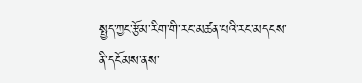སྤྱད་ཀྱང་རྩོམ་རིག་གི་རང་མཚན་པའི་རང་མདངས་ནི་དངོམས་ནས་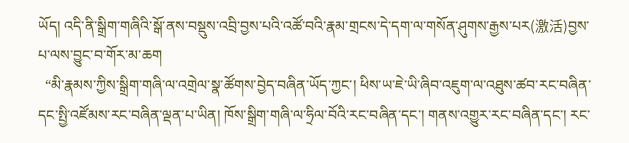ཡོད། འདི་ནི་སྒྲིག་གཞིའི་སྒོ་ནས་བསྡུས་འབྲི་བྱས་པའི་འཚོ་བའི་རྣམ་གྲངས་དེ་དག་ལ་གསོན་ཤུགས་རྒྱས་པར(激活)བྱས་པ་ལས་བྱུང་བ་གོར་མ་ཆག
  “མི་རྣམས་ཀྱིས་སྒྲིག་གཞི་ལ་འགྲེལ་སྣ་ཚོགས་བྱེད་བཞིན་ཡོད་ཀྱང་། ཕིས་ཡ་ཇེ་ཡི་ཞིབ་འཇུག་ལ་འཐུས་ཚབ་རང་བཞིན་དང་སྤྱི་འཛོམས་རང་བཞིན་ལྡན་པ་ཡིན། ཁོས་སྒྲིག་གཞི་ལ་ཧྲིལ་བོའི་རང་བཞིན་དང་། གནས་འགྱུར་རང་བཞིན་དང་། རང་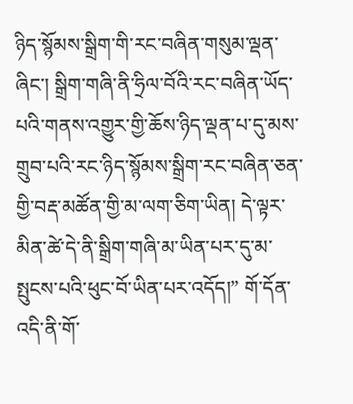ཉིད་སྙོམས་སྒྲིག་གི་རང་བཞིན་གསུམ་ལྡན་ཞིང་། སྒྲིག་གཞི་ནི་ཧྲིལ་བོའི་རང་བཞིན་ཡོད་པའི་གནས་འགྱུར་གྱི་ཆོས་ཉིད་ལྡན་པ་དུ་མས་གྲུབ་པའི་རང་ཉིད་སྙོམས་སྒྲིག་རང་བཞིན་ཅན་གྱི་བརྡ་མཚོན་གྱི་མ་ལག་ཅིག་ཡིན། དེ་ལྟར་མིན་ཚེ་དེ་ནི་སྒྲིག་གཞི་མ་ཡིན་པར་དུ་མ་སྤུངས་པའི་ཕུང་བོ་ཡིན་པར་འདོད།” གོ་དོན་འདི་ནི་གོ་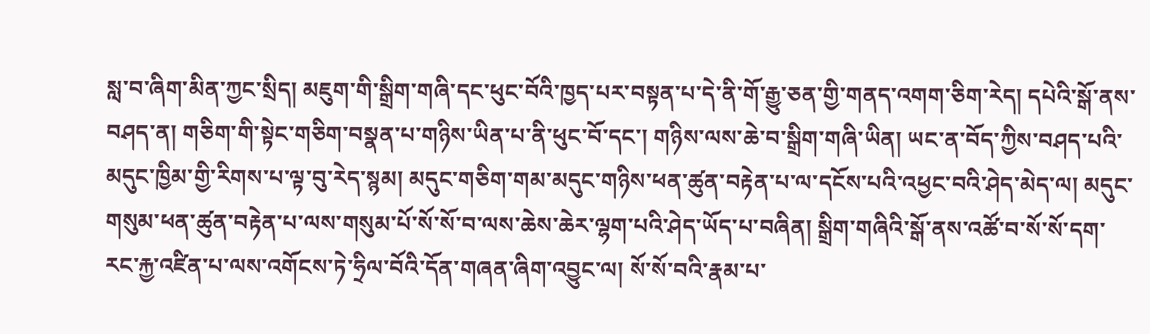སླ་བ་ཞིག་མིན་ཀྱང་སྲིད། མཇུག་གི་སྒྲིག་གཞི་དང་ཕུང་བོའི་ཁྱད་པར་བསྟན་པ་དེ་ནི་གོ་རྒྱུ་ཅན་གྱི་གནད་འགག་ཅིག་རེད། དཔེའི་སྒོ་ནས་བཤད་ན། གཅིག་གི་སྟེང་གཅིག་བསྣན་པ་གཉིས་ཡིན་པ་ནི་ཕུང་བོ་དང་། གཉིས་ལས་ཆེ་བ་སྒྲིག་གཞི་ཡིན། ཡང་ན་བོད་ཀྱིས་བཤད་པའི་མདུང་ཁྱིམ་གྱི་རིགས་པ་ལྟ་བུ་རེད་སྙམ། མདུང་གཅིག་གམ་མདུང་གཉིས་ཕན་ཚུན་བརྟེན་པ་ལ་དངོས་པའི་འཕྱང་བའི་ཤེད་མེད་ལ། མདུང་གསུམ་ཕན་ཚུན་བརྟེན་པ་ལས་གསུམ་པོ་སོ་སོ་བ་ལས་ཆེས་ཆེར་ལྷག་པའི་ཤེད་ཡོད་པ་བཞིན། སྒྲིག་གཞིའི་སྒོ་ནས་འཚོ་བ་སོ་སོ་དག་རང་རྐྱ་འཛིན་པ་ལས་འགོངས་ཏེ་ཧྲིལ་བོའི་དོན་གཞན་ཞིག་འབྱུང་ལ། སོ་སོ་བའི་རྣམ་པ་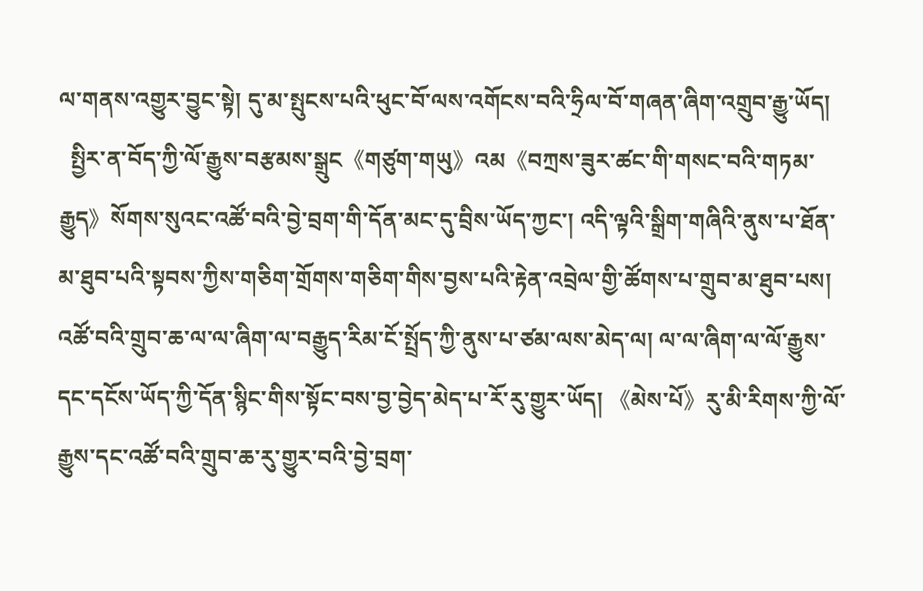ལ་གནས་འགྱུར་བྱུང་སྟེ། དུ་མ་སྤུངས་པའི་ཕུང་བོ་ལས་འགོངས་བའི་ཧྲིལ་བོ་གཞན་ཞིག་འགྲུབ་རྒྱུ་ཡོད།
  སྤྱིར་ན་བོད་ཀྱི་ལོ་རྒྱུས་བརྩམས་སྒྲུང《གཙུག་གཡུ》འམ《བཀྲས་ཟུར་ཚང་གི་གསང་བའི་གཏམ་རྒྱུད》སོགས་སུའང་འཚོ་བའི་བྱེ་བྲག་གི་དོན་མང་དུ་བྲིས་ཡོད་ཀྱང་། འདི་ལྟའི་སྒྲིག་གཞིའི་ནུས་པ་ཐོན་མ་ཐུབ་པའི་སྟབས་ཀྱིས་གཅིག་གྲོགས་གཅིག་གིས་བྱས་པའི་རྟེན་འབྲེལ་གྱི་ཚོགས་པ་གྲུབ་མ་ཐུབ་པས། འཚོ་བའི་གྲུབ་ཆ་ལ་ལ་ཞིག་ལ་བརྒྱུད་རིམ་ངོ་སྤྲོད་ཀྱི་ནུས་པ་ཙམ་ལས་མེད་ལ། ལ་ལ་ཞིག་ལ་ལོ་རྒྱུས་དང་དངོས་ཡོད་ཀྱི་དོན་སྙིང་གིས་སྟོང་བས་བྱ་བྱེད་མེད་པ་རོ་རུ་གྱུར་ཡོད། 《མེས་པོ》རུ་མི་རིགས་ཀྱི་ལོ་རྒྱུས་དང་འཚོ་བའི་གྲུབ་ཆ་རུ་གྱུར་བའི་བྱེ་བྲག་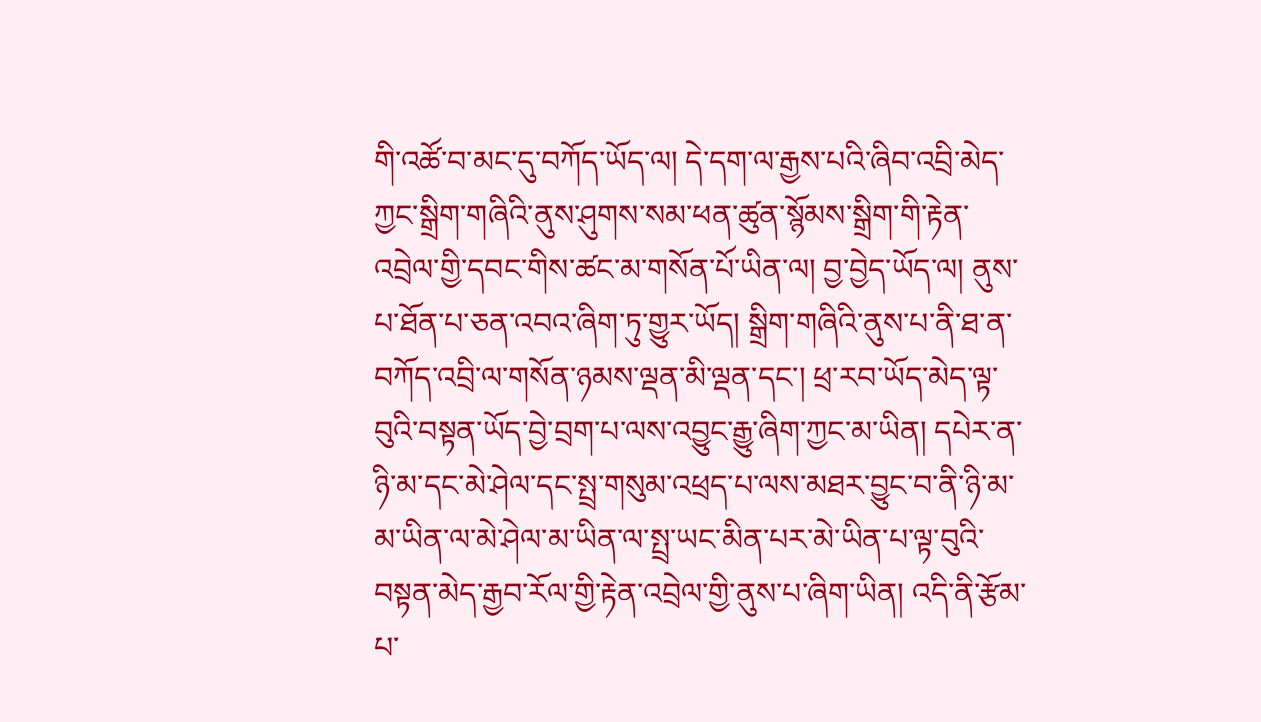གི་འཚོ་བ་མང་དུ་བཀོད་ཡོད་ལ། དེ་དག་ལ་རྒྱས་པའི་ཞིབ་འབྲི་མེད་ཀྱང་སྒྲིག་གཞིའི་ནུས་ཤུགས་སམ་ཕན་ཚུན་སྙོམས་སྒྲིག་གི་རྟེན་འབྲེལ་གྱི་དབང་གིས་ཚང་མ་གསོན་པོ་ཡིན་ལ། བྱ་བྱེད་ཡོད་ལ། ནུས་པ་ཐོན་པ་ཅན་འབའ་ཞིག་ཏུ་གྱུར་ཡོད། སྒྲིག་གཞིའི་ནུས་པ་ནི་ཐ་ན་བཀོད་འབྲི་ལ་གསོན་ཉམས་ལྡན་མི་ལྡན་དང་། ཕྲ་རབ་ཡོད་མེད་ལྟ་བུའི་བསྟན་ཡོད་བྱེ་བྲག་པ་ལས་འབྱུང་རྒྱུ་ཞིག་ཀྱང་མ་ཡིན། དཔེར་ན་ཉི་མ་དང་མེ་ཤེལ་དང་སྤྲ་གསུམ་འཕྲད་པ་ལས་མཐར་བྱུང་བ་ནི་ཉི་མ་མ་ཡིན་ལ་མེ་ཤེལ་མ་ཡིན་ལ་སྤྲ་ཡང་མིན་པར་མེ་ཡིན་པ་ལྟ་བུའི་བསྟན་མེད་རྒྱབ་རོལ་གྱི་རྟེན་འབྲེལ་གྱི་ནུས་པ་ཞིག་ཡིན། འདི་ནི་རྩོམ་པ་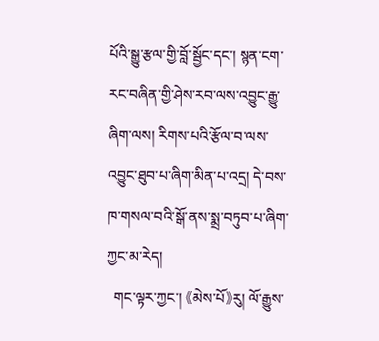པོའི་སྒྱུ་རྩལ་གྱི་བློ་སྦྱོང་དང་། སྙན་ངག་རང་བཞིན་གྱི་ཤེས་རབ་ལས་འབྱུང་རྒྱུ་ཞིག་ལས། རིགས་པའི་རྩོལ་བ་ལས་འབྱུང་ཐུབ་པ་ཞིག་མིན་པ་འདྲ། དེ་བས་ཁ་གསལ་བའི་སྒོ་ནས་སྨྲ་བཏུབ་པ་ཞིག་ཀྱང་མ་རེད།
  གང་ལྟར་ཀྱང་། 《མེས་པོ》རུ། ལོ་རྒྱུས་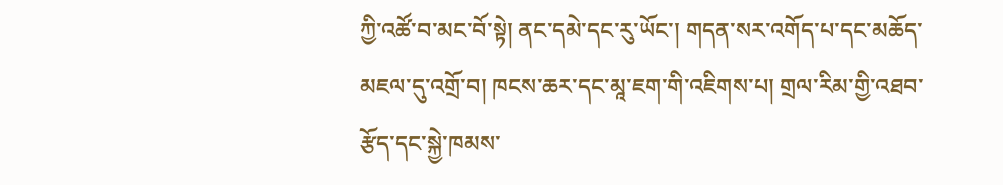ཀྱི་འཚོ་བ་མང་བོ་སྟེ། ནང་དམེ་དང་རུ་ཡོང་། གདན་སར་འགོད་པ་དང་མཆོད་མཇལ་དུ་འགྲོ་བ། ཁངས་ཆར་དང་མཱ་ཇག་གི་འཇིགས་པ། གྲལ་རིམ་གྱི་འཐབ་རྩོད་དང་སྐྱེ་ཁམས་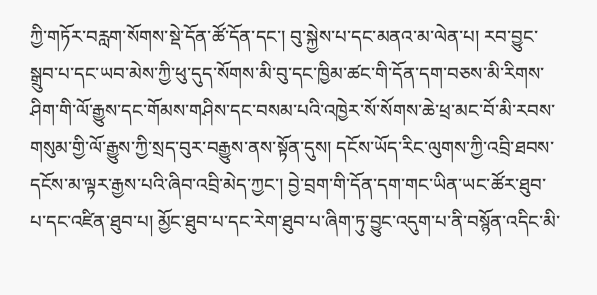ཀྱི་གཏོར་བརླག་སོགས་སྡེ་དོན་ཚོ་དོན་དང་། བུ་སྐྱེས་པ་དང་མནའ་མ་ལེན་པ། རབ་བྱུང་སྒྲུབ་པ་དང་ཡབ་མེས་ཀྱི་ཕུ་དུད་སོགས་མི་བུ་དང་ཁྱིམ་ཚང་གི་དོན་དག་བཅས་མི་རིགས་ཤིག་གི་ལོ་རྒྱུས་དང་གོམས་གཤིས་དང་བསམ་པའི་འཁྱེར་སོ་སོགས་ཆེ་ཕྲ་མང་བོ་མི་རབས་གསུམ་གྱི་ལོ་རྒྱུས་ཀྱི་སྲད་བུར་བརྒྱུས་ནས་སྟོན་དུས། དངོས་ཡོད་རིང་ལུགས་ཀྱི་འབྲི་ཐབས་དངོས་མ་ལྟར་རྒྱས་པའི་ཞིབ་འབྲི་མེད་ཀྱང་། བྱེ་བྲག་གི་དོན་དག་གང་ཡིན་ཡང་ཚོར་ཐུབ་པ་དང་འཛིན་ཐུབ་པ། མྱོང་ཐུབ་པ་དང་རེག་ཐུབ་པ་ཞིག་ཏུ་བྱུང་འདུག་པ་ནི་བསྙོན་འདིང་མི་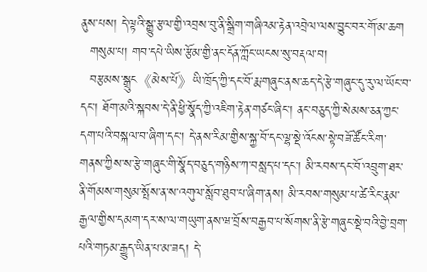ནུས་པས། དེ་ལྟའི་སྒྱུ་རྩལ་གྱི་འབྲས་བུ་ནི་སྒྲིག་གཞིའམ་རྟེན་འབྲེལ་ལས་བྱུང་བར་གོ་མ་ཆག
  གསུམ་པ། གབ་དཔེ་ཡིས་རྩོམ་གྱི་ནང་དོན་ཀློང་ཡངས་སུ་བརྡལ་བ།
  བརྩམས་སྒྲུང《མེས་པོ》ཡི་ཁྲོད་ཀྱི་དང་བོ་རྨ་གཞུང་ནས་ཆད་དེ་རྩེ་གཞུང་དུ་རུ་ལ་ཡོང་བ་དང་། ཐོག་མའི་སྐབས་དེ་ནི་ཕྱི་སྣོད་ཀྱི་འཇིག་རྟེན་གཙང་ཞིང་། ནང་བཅུད་ཀྱི་སེམས་ཅན་ཀྱང་དག་པའི་བསྐལ་བ་ཞིག་དང་། དེ་ནས་རིམ་གྱིས་སྐྱ་བོ་དང་ལྷ་སྡེ་འོངས་སྟེ་བཟོ་ཚོང་རིག་གནས་ཀྱིས་ས་རྩེ་གཞུང་གི་སྣོད་བཅུད་གཉིས་ཀ་བསླད་པ་དང་། མི་རབས་དང་བོ་འབྲུག་ཐར་ནི་གོམས་གསུམ་སྤོས་ན་ས་འགུལ་སློབ་ཐུབ་པ་ཞིག་ནས། མི་རབས་གསུམ་པ་ཚེ་རིང་རྣམ་རྒྱལ་གྱིས་དམག་དར་ས་ལ་གཡུག་ནས་ཝ་བྲོས་བརྒྱབ་པ་སོགས་ནི་རྩེ་གཞུང་སྡེ་བའི་བྱེ་བྲག་པའི་གཏམ་རྒྱུད་ཡིན་པ་མ་ཟད། དེ་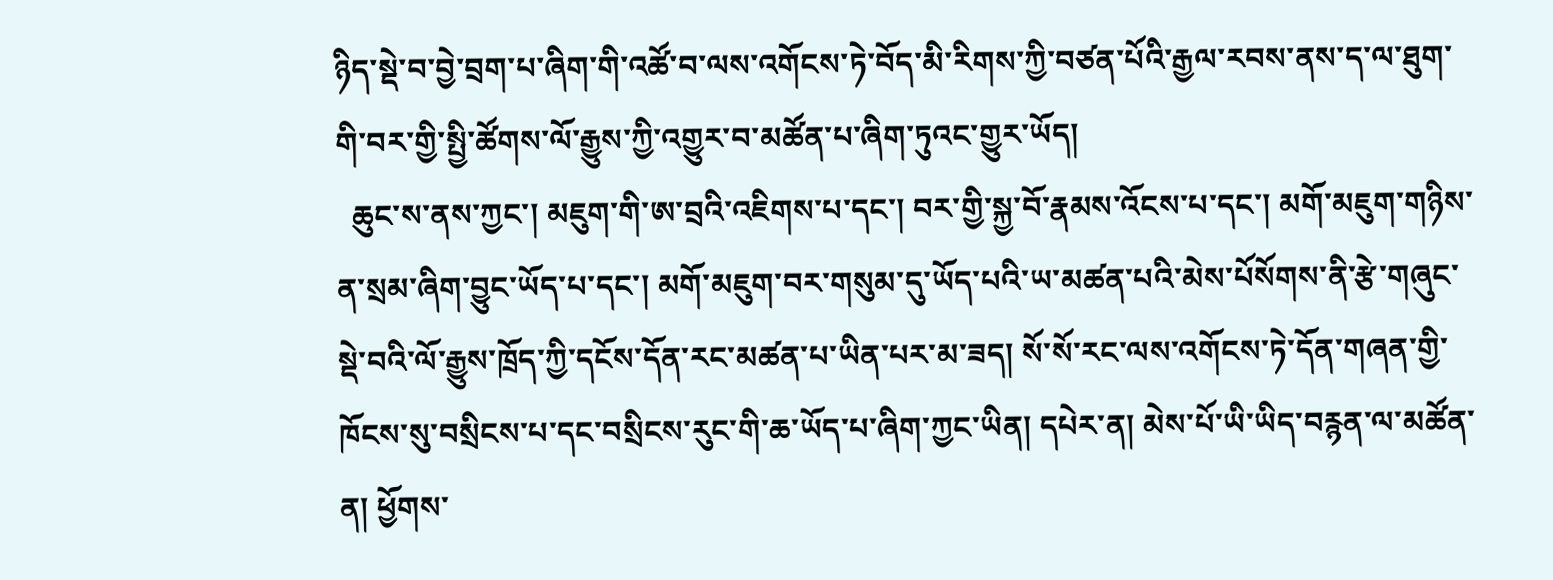ཉིད་སྡེ་བ་བྱེ་བྲག་པ་ཞིག་གི་འཚོ་བ་ལས་འགོངས་ཏེ་བོད་མི་རིགས་ཀྱི་བཙན་པོའི་རྒྱལ་རབས་ནས་ད་ལ་ཐུག་གི་བར་གྱི་སྤྱི་ཚོགས་ལོ་རྒྱུས་ཀྱི་འགྱུར་བ་མཚོན་པ་ཞིག་ཏུའང་གྱུར་ཡོད།
  ཆུང་ས་ནས་ཀྱང་། མཇུག་གི་ཨ་བྲའི་འཇིགས་པ་དང་། བར་གྱི་སྐྱ་བོ་རྣམས་འོངས་པ་དང་། མགོ་མཇུག་གཉིས་ན་སྲམ་ཞིག་བྱུང་ཡོད་པ་དང་། མགོ་མཇུག་བར་གསུམ་དུ་ཡོད་པའི་ཡ་མཚན་པའི་མེས་པོསོགས་ནི་རྩེ་གཞུང་སྡེ་བའི་ལོ་རྒྱུས་ཁྲོད་ཀྱི་དངོས་དོན་རང་མཚན་པ་ཡིན་པར་མ་ཟད། སོ་སོ་རང་ལས་འགོངས་ཏེ་དོན་གཞན་གྱི་ཁོངས་སུ་བསྲིངས་པ་དང་བསྲིངས་རུང་གི་ཆ་ཡོད་པ་ཞིག་ཀྱང་ཡིན། དཔེར་ན། མེས་པོ་ཡི་ཡིད་བརྙན་ལ་མཚོན་ན། ཕྱོགས་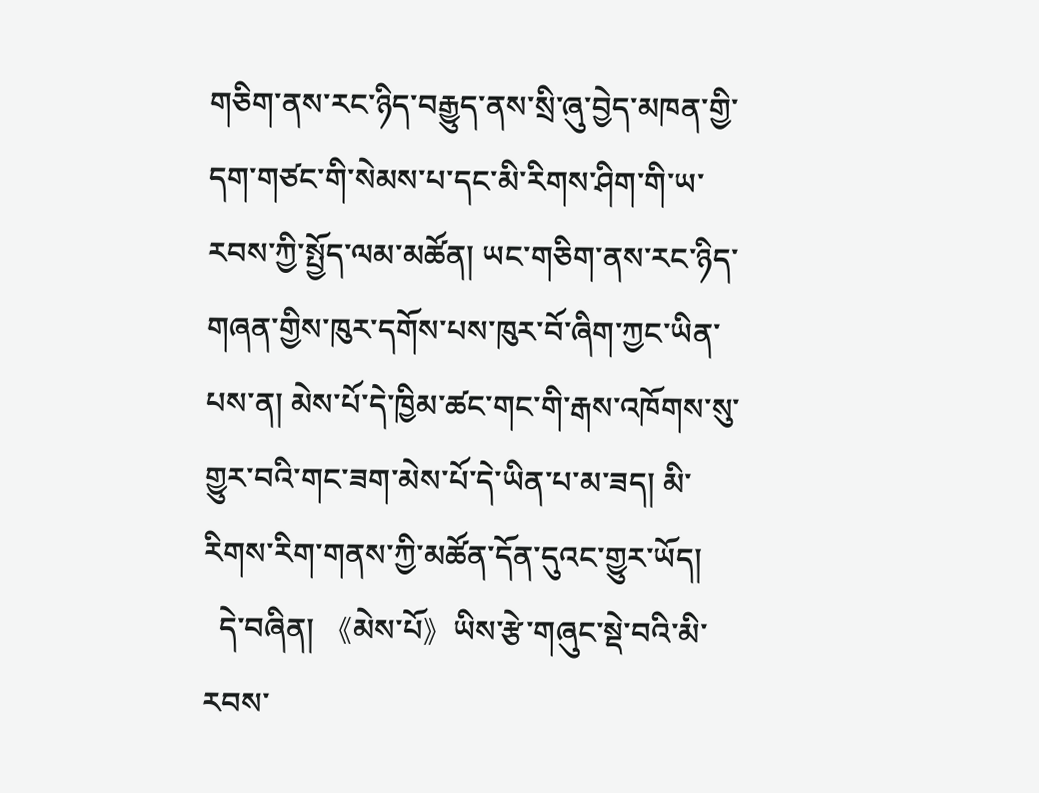གཅིག་ནས་རང་ཉིད་བརྒྱུད་ནས་སྲི་ཞུ་བྱེད་མཁན་གྱི་དག་གཙང་གི་སེམས་པ་དང་མི་རིགས་ཤིག་གི་ཡ་རབས་ཀྱི་སྤྱོད་ལམ་མཚོན། ཡང་གཅིག་ནས་རང་ཉིད་གཞན་གྱིས་ཁུར་དགོས་པས་ཁུར་བོ་ཞིག་ཀྱང་ཡིན་པས་ན། མེས་པོ་དེ་ཁྱིམ་ཚང་གང་གི་རྒས་འཁོགས་སུ་གྱུར་བའི་གང་ཟག་མེས་པོ་དེ་ཡིན་པ་མ་ཟད། མི་རིགས་རིག་གནས་ཀྱི་མཚོན་དོན་དུའང་གྱུར་ཡོད།
  དེ་བཞིན། 《མེས་པོ》ཡིས་རྩེ་གཞུང་སྡེ་བའི་མི་རབས་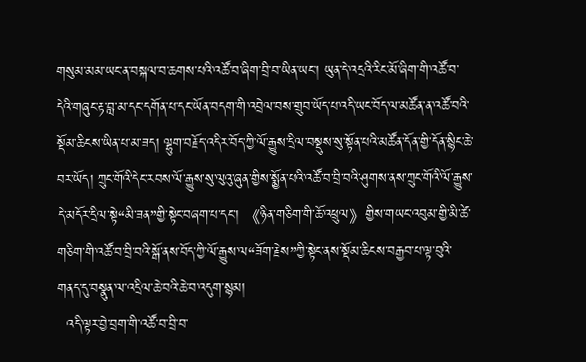གསུམ་མམ་ཡང་ན་བསྐལ་བ་ཆགས་པའི་འཚོ་བ་ཞིག་བྲི་བ་ཡིན་ཡང་། ཡུན་དེ་འདྲའི་རིང་མོ་ཞིག་གི་འཚོ་བ་དེའི་གཞུང་རྟ་བླ་མ་དང་དགོན་པ་དང་ཡོན་བདག་གི་འབྲེལ་བས་གྲུབ་ཡོད་པ་འདི་ཡང་བོད་ལ་མཚོན་ན་འཚོ་བའི་སྡོམ་ཆིངས་ཡིན་པ་མ་ཟད། ལྷུག་བརྗོད་འདིར་བོད་ཀྱི་ལོ་རྒྱུས་དྲིལ་བསྡུས་སུ་སྟོན་པའི་མཚོན་དོན་གྱི་དོན་སྙིང་ཆེ་བར་ཡོད། ཀྲུང་གོའི་དེང་རབས་ལོ་རྒྱུས་སུ་ལུའུ་ཞུན་གྱིས་སྨྱོན་པའི་འཚོ་བ་བྲི་བའི་ཤུགས་ནས་ཀྲུང་གོའི་ལོ་རྒྱུས་དེ་མདོར་དྲིལ་སྟེ“མི་ཟན”གྱི་སྟེང་བཞག་པ་དང་། 《ཉིན་གཅིག་གི་ཆོ་འཕྲུལ》གྱིས་གཡང་འབུམ་གྱི་མི་ཚེ་གཅིག་གི་འཚོ་བ་བྲི་བའི་སྒོ་ནས་བོད་ཀྱི་ལོ་རྒྱུས་ལ“ཟོག་རྗེས”ཀྱི་སྟེང་ནས་སྡོམ་ཆིངས་བརྒྱབ་པ་ལྟ་བུའི་གནད་དུ་བསྣུན་ལ་འདྲིལ་ཆེ་བའི་ཆེ་བ་འདུག་སྙམ།
  འདི་ལྟར་བྱེ་བྲག་གི་འཚོ་བ་བྲི་བ་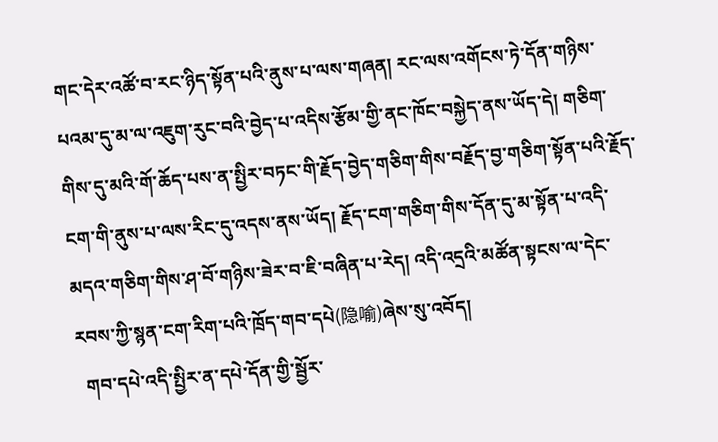གང་དེར་འཚོ་བ་རང་ཉིད་སྟོན་པའི་ནུས་པ་ལས་གཞན། རང་ལས་འགོངས་ཏེ་དོན་གཉིས་པའམ་དུ་མ་ལ་འཇུག་རུང་བའི་བྱེད་པ་འདིས་རྩོམ་གྱི་ནང་ཁོང་བསྐྱེད་ནས་ཡོད་དེ། གཅིག་གིས་དུ་མའི་གོ་ཆོད་པས་ན་སྤྱིར་བཏང་གི་རྗོད་བྱེད་གཅིག་གིས་བརྗོད་བྱ་གཅིག་སྟོན་པའི་རྗོད་ངག་གི་ནུས་པ་ལས་རིང་དུ་འདས་ནས་ཡོད། རྗོད་ངག་གཅིག་གིས་དོན་དུ་མ་སྟོན་པ་འདི་མདའ་གཅིག་གིས་ཤ་བོ་གཉིས་ཟེར་བ་ཇི་བཞིན་པ་རེད། འདི་འདྲའི་མཚོན་སྟངས་ལ་དེང་རབས་ཀྱི་སྙན་ངག་རིག་པའི་ཁྲོད་གབ་དཔེ(隐喻)ཞེས་སུ་འབོད།
  གབ་དཔེ་འདི་སྤྱིར་ན་དཔེ་དོན་གྱི་སྦྱོར་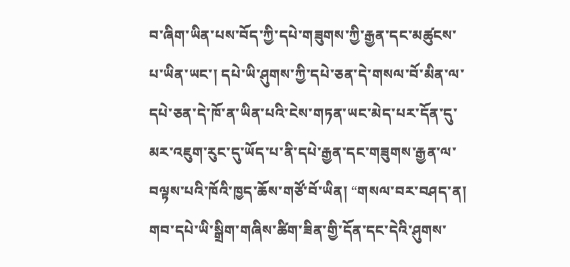བ་ཞིག་ཡིན་པས་བོད་ཀྱི་དཔེ་གཟུགས་ཀྱི་རྒྱན་དང་མཚུངས་པ་ཡིན་ཡང་། དཔེ་ཡི་ཤུགས་ཀྱི་དཔེ་ཅན་དེ་གསལ་བོ་མིན་ལ་དཔེ་ཅན་དེ་ཁོ་ན་ཡིན་པའི་ངེས་གཏན་ཡང་མེད་པར་དོན་དུ་མར་འཇུག་རུང་དུ་ཡོད་པ་ནི་དཔེ་རྒྱན་དང་གཟུགས་རྒྱན་ལ་བལྟས་པའི་ཁོའི་ཁྱད་ཆོས་གཙོ་བོ་ཡིན། “གསལ་བར་བཤད་ན། གབ་དཔེ་ཡི་སྒྲིག་གཞིས་ཚིག་ཟིན་གྱི་དོན་དང་དེའི་ཤུགས་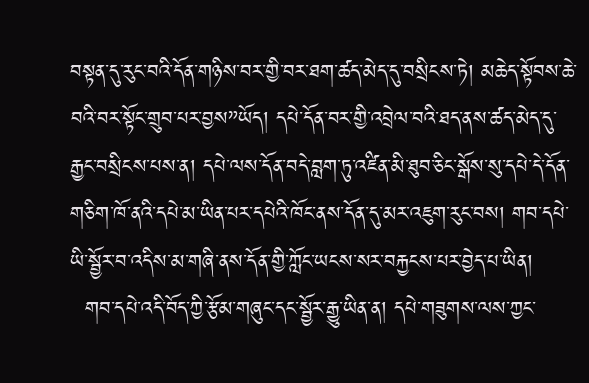བསྟན་དུ་རུང་བའི་དོན་གཉིས་བར་གྱི་བར་ཐག་ཚད་མེད་དུ་བསྲིངས་ཏེ། མཆེད་སྟོབས་ཆེ་བའི་བར་སྟོང་གྲུབ་པར་བྱས”ཡོད། དཔེ་དོན་བར་གྱི་འབྲེལ་བའི་ཐད་ནས་ཚད་མེད་དུ་རྒྱང་བསྲིངས་པས་ན། དཔེ་ལས་དོན་བདེ་བླག་ཏུ་འཛིན་མི་ཐུབ་ཅིང་སྒོས་སུ་དཔེ་དེ་དོན་གཅིག་ཁོ་ནའི་དཔེ་མ་ཡིན་པར་དཔེའི་ཁོང་ནས་དོན་དུ་མར་འཇུག་རུང་བས། གབ་དཔེ་ཡི་སྦྱོར་བ་འདིས་མ་གཞི་ནས་དོན་གྱི་ཀློང་ཡངས་སར་བརྐྱངས་པར་བྱེད་པ་ཡིན།
  གབ་དཔེ་འདི་བོད་ཀྱི་རྩོམ་གཞུང་དང་སྦྱོར་རྒྱུ་ཡིན་ན། དཔེ་གཟུགས་ལས་ཀྱང་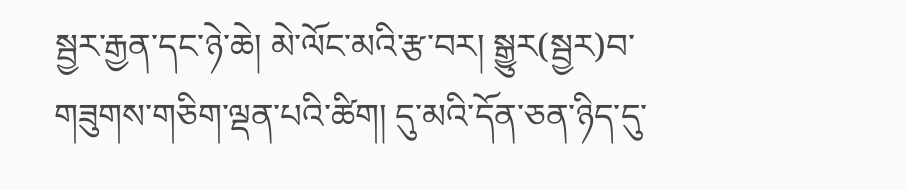སྦྱར་རྒྱན་དང་ཉེ་ཆེ། མེ་ལོང་མའི་རྩ་བར། སྒྱུར(སྦྱར)བ་གཟུགས་གཅིག་ལྡན་པའི་ཚིག། དུ་མའི་དོན་ཅན་ཉིད་དུ་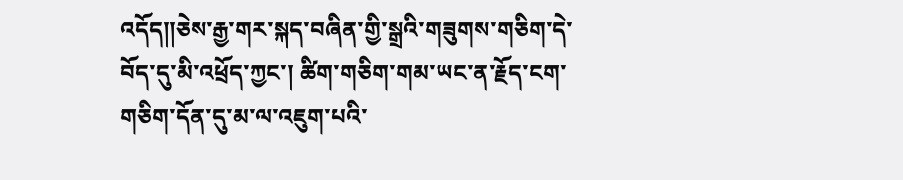འདོད༎ཅེས་རྒྱ་གར་སྐད་བཞིན་གྱི་སྒྲའི་གཟུགས་གཅིག་དེ་བོད་དུ་མི་འཕྲོད་ཀྱང་། ཚིག་གཅིག་གམ་ཡང་ན་རྗོད་ངག་གཅིག་དོན་དུ་མ་ལ་འཇུག་པའི་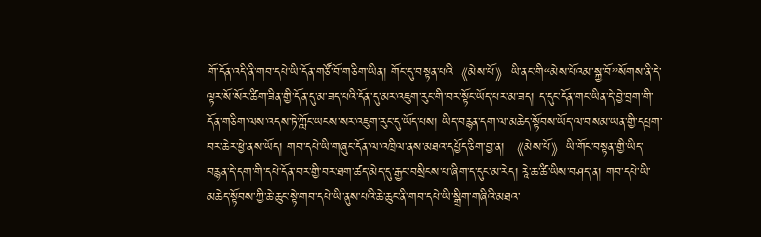གོ་དོན་འདི་ནི་གབ་དཔེ་ཡི་དོན་གཙོ་བོ་གཅིག་ཡིན། གོང་དུ་བསྟན་པའི《མེས་པོ》ཡི་ནང་གི“མེས་པོའམ་སྐྱ་བོ”སོགས་ནི་དེ་ལྟར་སོ་སོར་ཚིག་ཟིན་གྱི་དོན་དུ་མ་ཟད་པའི་དོན་དུ་མར་འཇུག་རུང་གི་བར་སྟོང་ཡོད་པར་མ་ཟད། ད་དུང་དོན་གང་ཡིན་དེ་བྱེ་བྲག་གི་དོན་གཅིག་ལས་འདས་ཏེ་ཀློང་ཡངས་སར་འཇུག་རུང་དུ་ཡོད་པས། ཡིད་བརྙན་དག་ལ་མཆེད་སྟོབས་ཡོད་ལ་བསམ་ཡན་གྱི་དཔྲག་བར་ཆེར་ཕྱེ་ནས་ཡོད། གབ་དཔེ་ཡི་གཞུང་དོན་ལ་འཁྲིལ་ནས་མཐའ་དཔྱོད་ཅིག་བྱ་ན། 《མེས་པོ》ཡི་གོང་བསྟན་གྱི་ཡིད་བརྙན་དེ་དག་གི་དཔེ་དོན་བར་གྱི་བར་ཐག་ཚད་མེད་དུ་རྒྱང་བསྲིངས་པ་ཞིག་ད་དུང་མ་རེད། རཱེ་ཆ་ཚི་ཡིས་བཤད་ན། གབ་དཔེ་ཡི་མཆེད་སྟོབས་ཀྱི་ཆེ་ཆུང་སྟེ་གབ་དཔེ་ཡི་ནུས་པའི་ཆེ་ཆུང་ནི་གབ་དཔེ་ཡི་སྒྲིག་གཞིའི་མཐའ་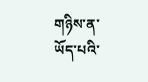གཉིས་ན་ཡོད་པའི་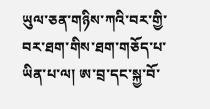ཡུལ་ཅན་གཉིས་ཀའི་བར་གྱི་བར་ཐག་གིས་ཐག་གཅོད་པ་ཡིན་པ་ལ། ཨ་བྲ་དང་སྐྱ་བོ་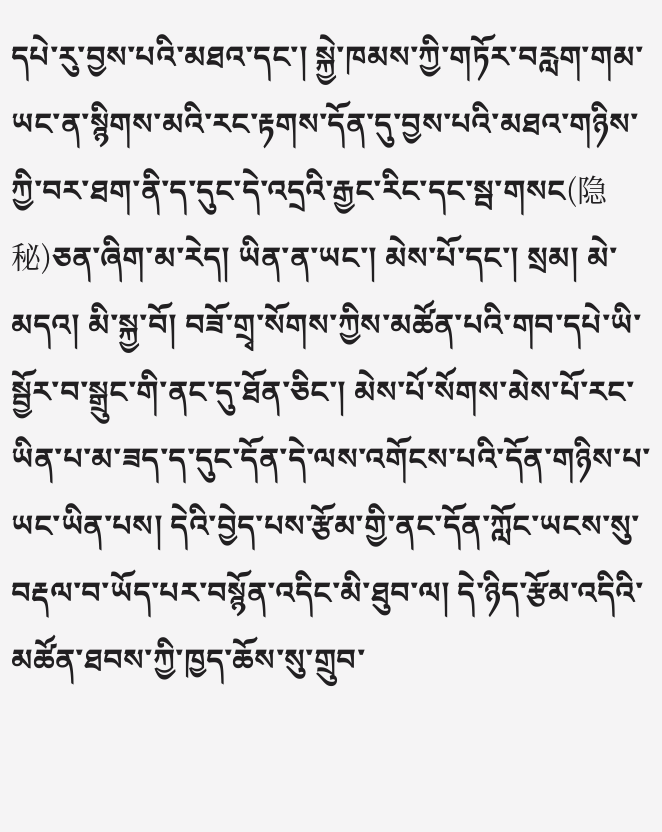དཔེ་རུ་བྱས་པའི་མཐའ་དང་། སྐྱེ་ཁམས་ཀྱི་གཏོར་བརླག་གམ་ཡང་ན་སྙིགས་མའི་རང་རྟགས་དོན་དུ་བྱས་པའི་མཐའ་གཉིས་ཀྱི་བར་ཐག་ནི་ད་དུང་དེ་འདྲའི་རྒྱང་རིང་དང་སྦ་གསང(隐秘)ཅན་ཞིག་མ་རེད། ཡིན་ན་ཡང་། མེས་པོ་དང་། སྲམ། མེ་མདའ། མི་སྐྱ་བོ། བཟོ་གྲྭ་སོགས་ཀྱིས་མཚོན་པའི་གབ་དཔེ་ཡི་སྦྱོར་བ་སྒྲུང་གི་ནང་དུ་ཐོན་ཅིང་། མེས་པོ་སོགས་མེས་པོ་རང་ཡིན་པ་མ་ཟད་ད་དུང་དོན་དེ་ལས་འགོངས་པའི་དོན་གཉིས་པ་ཡང་ཡིན་པས། དེའི་བྱེད་པས་རྩོམ་གྱི་ནང་དོན་ཀློང་ཡངས་སུ་བརྡལ་བ་ཡོད་པར་བསྙོན་འདིང་མི་ཐུབ་ལ། དེ་ཉིད་རྩོམ་འདིའི་མཚོན་ཐབས་ཀྱི་ཁྱད་ཆོས་སུ་གྲུབ་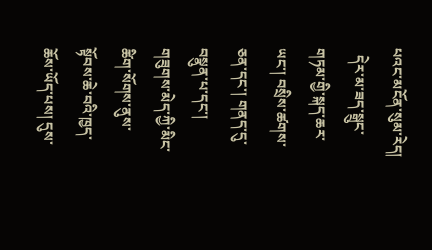པའང་མངོན་སུམ་རེད།
  དེར་མ་ཟད་སྒྲུང་གཏམ་གྱི་སྐད་ཆར་ཡང་། བསྲིས་ཚགས་ཅན་དང་། གནད་དུ་བསྣུན་པ་དང་། གཟུགས་མེད་ཀྱི་མིང་ཚིག་སོགས་ནུས་སྟོབས་ཆེ་བའི་ཁྱད་ཆོས་ཡོད་པས། དུས་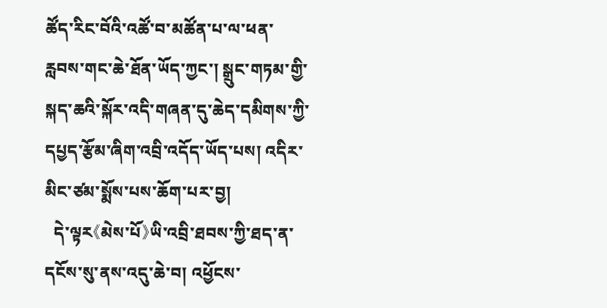ཚོད་རིང་བོའི་འཚོ་བ་མཚོན་པ་ལ་ཕན་རླབས་གང་ཆེ་ཐོན་ཡོད་ཀྱང་། སྒྲུང་གཏམ་གྱི་སྐད་ཆའི་སྐོར་འདི་གཞན་དུ་ཆེད་དམིགས་ཀྱི་དཔྱད་རྩོམ་ཞིག་འབྲི་འདོད་ཡོད་པས། འདིར་མིང་ཙམ་སྨོས་པས་ཆོག་པར་བྱ།
  དེ་ལྟར《མེས་པོ》ཡི་འབྲི་ཐབས་ཀྱི་ཐད་ན་དངོས་སུ་ནས་འདུ་ཆེ་བ། འཕྱོངས་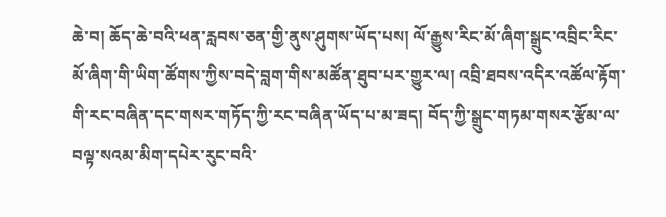ཆེ་བ། ཆོད་ཆེ་བའི་ཕན་རླབས་ཅན་གྱི་ནུས་ཤུགས་ཡོད་པས། ལོ་རྒྱུས་རིང་མོ་ཞིག་སྒྲུང་འབྲིང་རིང་མོ་ཞིག་གི་ཡིག་ཚོགས་ཀྱིས་བདེ་བླག་གིས་མཚོན་ཐུབ་པར་གྱུར་ལ། འབྲི་ཐབས་འདིར་འཚོལ་རྟོག་གི་རང་བཞིན་དང་གསར་གཏོད་ཀྱི་རང་བཞིན་ཡོད་པ་མ་ཟད། བོད་ཀྱི་སྒྲུང་གཏམ་གསར་རྩོམ་ལ་བལྟ་སའམ་མིག་དཔེར་རུང་བའི་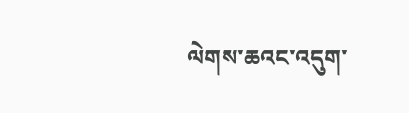ལེགས་ཆའང་འདུག་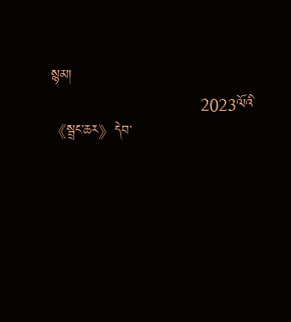སྙམ།
                                2023ལོའི《སྦྲང་ཆར》དེབ་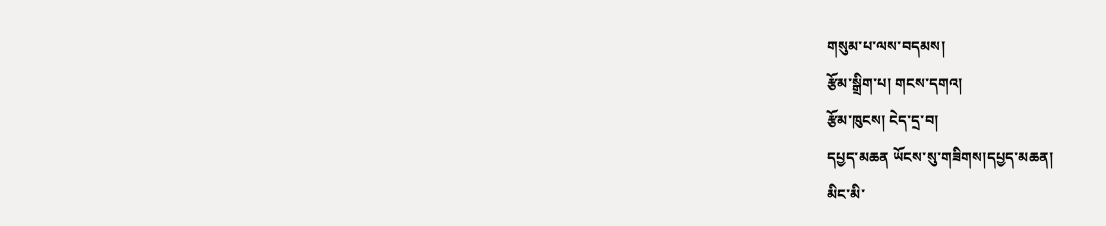གསུམ་པ་ལས་བདམས།
རྩོམ་སྒྲིག་པ། གངས་དགའ།
རྩོམ་ཁུངས། ངེད་དྲ་བ།
དཔྱད་མཆན ཡོངས་སུ་གཟིགས།དཔྱད་མཆན།
མིང་མི་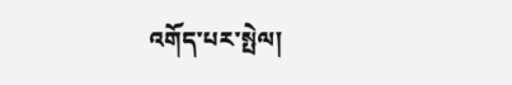འགོད་པར་སྤེལ།